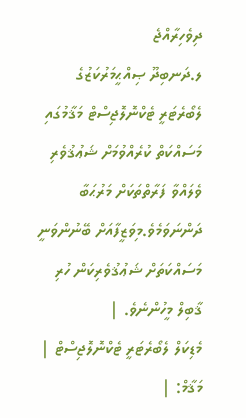ދިވެހިރާއްޖެ
ލ.ދަނބިދޫ ޞިއްޙީމަރުކަޒުގެ ލެބޯރެޓަރީ ޓެކްނޮލޮޖިސްޓް މަޤާމުގައި މަސައްކަތް ކުރެއްވުމަށް ޝަޢުޤުވެރި ވެލައްވާ ފަރާތްތަކަށް މަރުޙަބާ ދަންނަވަމެވެ.މިވަޒީފާއަށް ބޭނުންވަނީ މަސައްކަތަށް ޝަޢުޤުވެރިކަން ހުރި ޤާބިލް މީހުންނެވެ. |
މެޑިކަލް ލެބޯރެޓަރީ ޓެކްނޮލޮޖިސްޓް |
މަޤާމް: |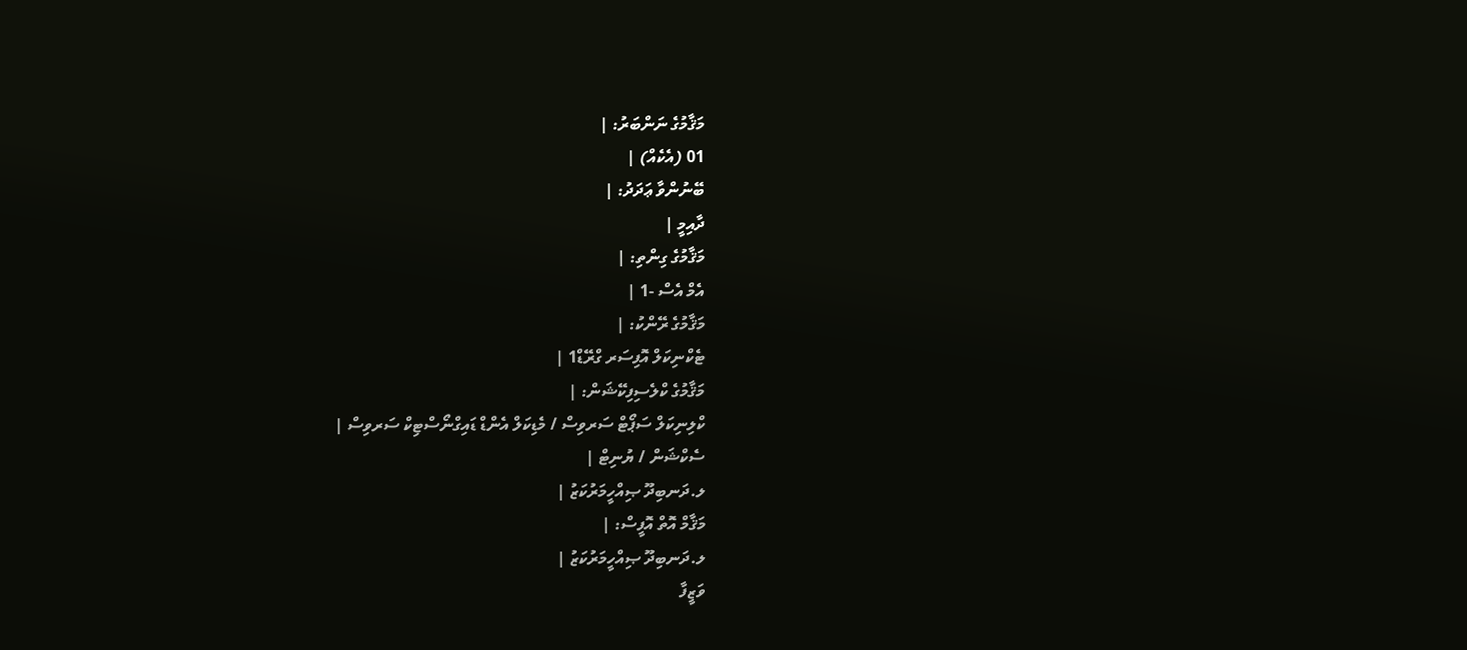މަޤާމުގެ ނަންބަރު: |
01 (އެކެއް) |
ބޭނުންވާ ޢަދަދު: |
ދާއިމީ |
މަޤާމުގެ ގިންތި: |
އެމް އެސް -1 |
މަޤާމުގެ ރޭންކު: |
ޓެކްނިކަލް އޮފިސަރ ގްރޭޑް1 |
މަޤާމުގެ ކްލެސިފިކޭޝަން: |
ކްލިނިކަލް ސަޕޯޓް ސަރވިސް / މެޑިކަލް އެންޑް ޑައިގްނޯސްޓިކް ސަރވިސް |
ސެކްޝަން / ޔުނިޓް |
ލ.ދަނބިދޫ ޞިއްހީމަރުކަޒު |
މަޤާމް އޮތް އޮފީސް: |
ލ.ދަނބިދޫ ޞިއްހީމަރުކަޒު |
ވަޒީފާ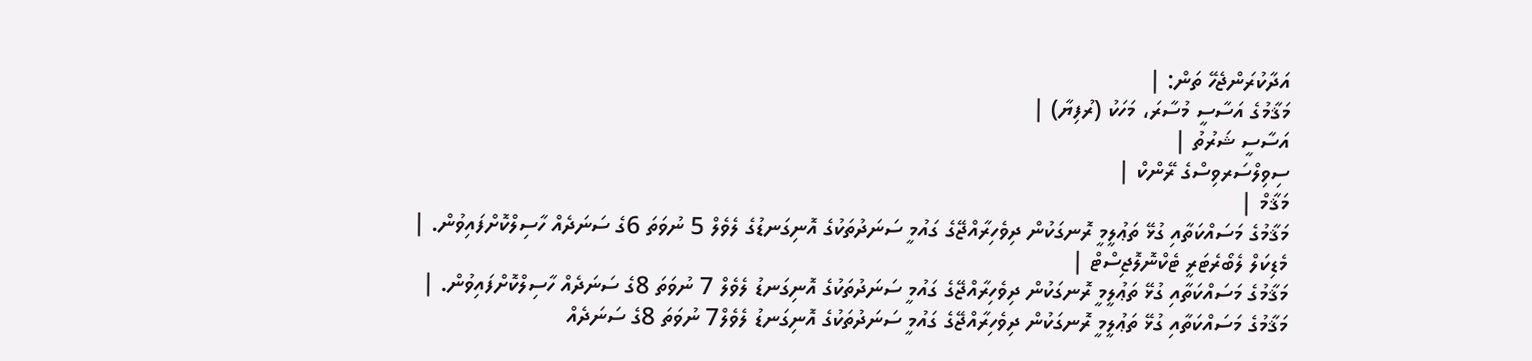އަދާކުރަންޖެހޭ ތަން: |
މަޤާމުގެ އަސާސީ މުސާރަ، މަހަކު (ރުފިޔާ) |
އަސާސީ ޝަރުތު |
ސިވިލްސަރވިސްގެ ރޭންކް |
މަޤާމް |
މަޤާމުގެ މަސައްކަތާއި ގުޅޭ ތަޢުލީމީ ރޮނގަކުން ދިވެހިރާއްޖޭގެ ގައުމީ ސަނަދުތަކުގެ އޮނިގަނޑުގެ ލެވެލް 5 ނުވަތަ 6ގެ ސަނަދެއް ހާސިލްކޮށްފައިވުން. |
މެޑިކަލް ލެބޯރެޓަރީ ޓެކްނޮލޮޖިސްޓް |
މަޤާމުގެ މަސައްކަތާއި ގުޅޭ ތަޢުލީމީ ރޮނގަކުން ދިވެހިރާއްޖޭގެ ގައުމީ ސަނަދުތަކުގެ އޮނިގަނޑު ލެވެލް 7 ނުވަތަ 8ގެ ސަނަދެއް ހާސިލްކޮށްފައިވުން. |
މަޤާމުގެ މަސައްކަތާއި ގުޅޭ ތަޢުލީމީ ރޮނގަކުން ދިވެހިރާއްޖޭގެ ގައުމީ ސަނަދުތަކުގެ އޮނިގަނޑު ލެވެލް7 ނުވަތަ 8ގެ ސަނަދެއް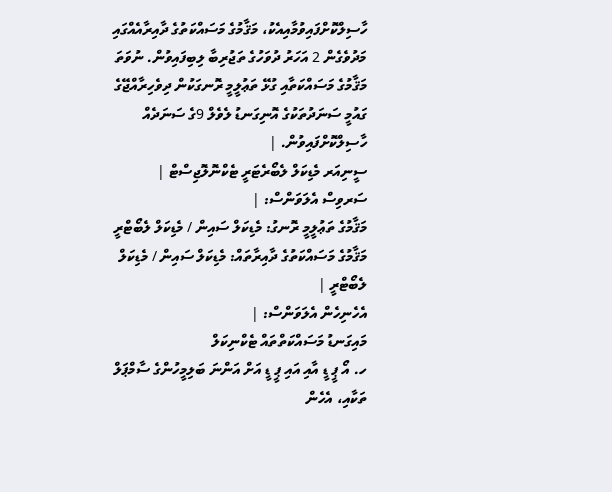ހާސިލްކޮށްފައިވުމާއިއެކު، މަޤާމުގެ މަސައްކަތުގެ ދާއިރާއެއްގައި މަދުވެގެން 2 އަހަރު ދުވަހުގެ ތަޖުރިބާ ލިބިފައިވުން. ނުވަތަ މަޤާމުގެ މަސައްކަތާއި ގުޅޭ ތަޢުލީމީ ރޮނގަކުން ދިވެހިރާއްޖޭގެ ގައުމީ ސަނަދުތަކުގެ އޮނިގަނޑު ލެވެލް 9ގެ ސަނަދެއް ހާސިލްކޮށްފައިވުން. |
ސީނިއަރ މެޑިކަލް ލެބޯރެޓަރީ ޓެކްނޮލޮޖިސްޓް |
ސަރވިސް އެލަވަންސް: |
މަޤާމުގެ ތަޢުލީމީ ރޮނގު: މެޑިކަލް ސައިން / މެޑިކަލް ލެބޯޓްރީ މަޤާމުގެ މަސައްކަތުގެ ދާއިރާތައް: މެޑިކަލް ސައިން / މެޑިކަލް ލެބޯޓްރީ |
އެހެނިހެން އެލަވަންސް: |
މައިގަނޑު މަސައްކަތްތައް ޓެކްނިކަލް
ހ. އޯ ޕީ ޑީ އާއި އައި ޕީ ޑީ އަށް އަންނަ ބަލިމީހުންގެ ސާމްޕަލް ތަކާއި، އެހެން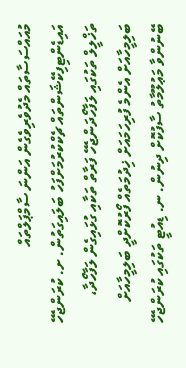މުއައްސަސާތައް މެދުވެރިވެގެން އަންނަ ސާމްޕަލްތައް އައިޑެންޓިފިކޭޝަންތައް ޗެކްކުރުމަށްފަހު ބަލައިގަތުން. ށ. ކުރަންޖެހޭ ތަޚްލީލް ތަކުގައި ލަފާހޯދަންޖެހޭ ފަރާތް ތަކާއި ގުޅައިގެން ލަފާހޯދާ، ބަލިމީހާއަށް އެންމެ ފުރިހަމައަށް ޚިދުމަތެއް ފޯރުކޮށްދީ ބަލިމީހާއަށް ބޭނުންވާ މަޢުލޫމާތު ސާފުކޮށް ދިނުން. ނ. ޑިއުޓީ ތަކުގައި ކުރަންޖެހޭ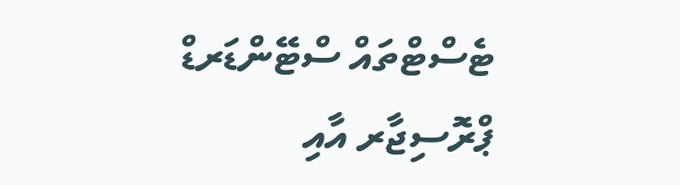ޓެސްޓްތައް ސްޓޭންޑަރޑް ޕްރޮސިޖާރ އާއި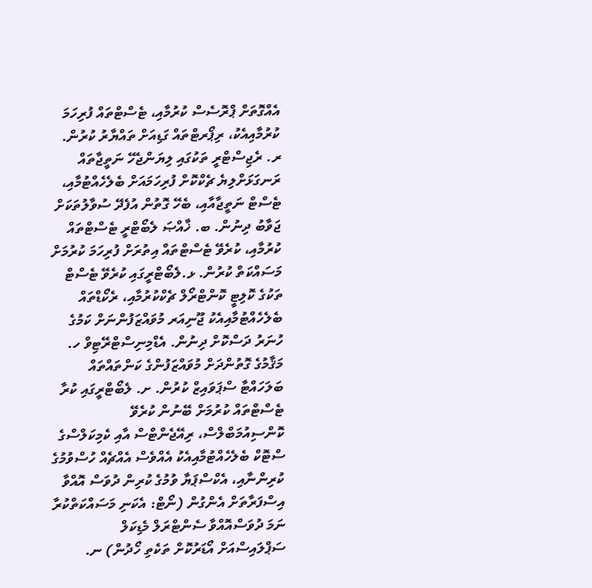އެއްގޮތަށް ޕްރޮސެސް ކުރުމާއި، ޓެސްޓްތައް ފުރިހަމަ ކުރުމާއިއެކު، ރިޕޯރޓްތައް ގަޑިއަށް ތައްޔާރު ކުރުން. ރ. ރެޖިސްޓްރީ ތަކުގައި ލިޔަންޖެހޭ ނަތީޖާތައް ރަނގަޅަށްލިޔެ ޗެކްކޮށް ފުރިހަމައަށް ބެލެހެއްޓުމާއި، ޓެސްޓް ނަތީޖާއާއި، ބެހޭ ގޮތުން އުފެދޭ ސުވާލުތަކަށް ޖަވާބު ދިނުން. ބ. ޚާއްޞަ ލެބޯޓްރީ ޓެސްޓްތައް ކުރުމާއި، ކުރެވޭ ޓެސްޓްތައް އިތުރަށް ފުރިހަމަ ކުރުމަށް މަސައްކަތް ކުރުން. ޅ.ލެބޯޓްރީގައި ކުރެވޭ ޓެސްޓް ތަކުގެ ކޮލިޓީ ކޮންޓްރޯލް ޗެކްކުރުމާއި، ރެކޯޑްތައް ބެލެހެއްޓުމާއިއެކު ޖޫނިއަރ މުވައްޒަފުންނަށް ކަމުގެ ހުނަރު ދަސްކޮށް ދިނުން. އެޑްމިނިސްޓްރޭޓިވް ހ. މަޤާމުގެ ގޮތުންދަށް މުވައްޒަފުންގެ ކަންތައްތައް ބަލަހައްޓާ ސްޕަވައިޒް ކުރުން. ށ. ލެބޯޓްރީގައި ކުރާ ޓެސްޓްތައް ކުރުމަށް ބޭނުން ކުރެވޭ ކޮންސިއުމަބްލްސް، ރިއޭޖެންޓްސް އާއި ކެމިކަލްސްގެ ސްޓޮކް ބެލެހެއްޓުމާއިއެކު އެއްވެސް އެއްޗެއް ހުސްވުމުގެ ކުރިންނާއި، އެކްސްޕަޔާ ވުމުގެ ކުރިން ދުވަސް އޮއްވާ އިސްފަރާތަށް އެންގުން (ނޯޓް: އެކަނި މަސައްކަތްކުރާ ނަމަ ދުވަސްއޮއްވާ ސެންޓްރަލް މެޑިކަލް ސަޕްލައިސްއަށް އޯޑަރުކޮށް ތަކެތި ހޯދުން) ނ.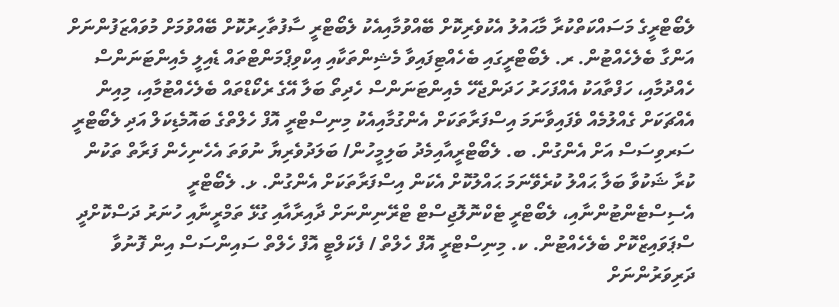ލެބޯޓްރީގެ މަސައްކަތްކުރާ މާޙައުލު އެކުވެރިކޮށް ބޭއްވުމާއިއެކު ލެބޯޓްރީ ސާފުތާހިރުކޮށް ބޭއްވުމަށް މުވައްޒަފުންނަށް އަންގާ ބެލެހެއްޓުން. ރ. ލެބޯޓްރީގައި ބެހެއްޓިފައިވާ މެޝިންތަކާއި އިކްވިޕްމަންޓްތައް ޑެއިލީ މެއިންޓަނަންސް ހެއްދުމާއި، ހަފްތާއަކު އެއްފަހަރު ހަދަންޖެހޭ މެއިންޓަނަންސް ހެދިތޯ ބަލާ އޭގެ ރެކޯޑްތައް ބެލެހެއްޓުމާއި، މިއިން އެއްޗަކަށް ގެއްލުމެއް ވެފައިވާނަމަ އިސްފަރާތަކަށް އެންގުމާއިއެކު މިނިސްޓްރީ އޮފް ހެލްތްގެ ބައޮމެޑިކަލް އަދި ލެބޯޓްރީ ސަރވިސަސް އަށް އެންގުން. ބ. ލެބޯޓްރީއާއިމެދު ބަލިމީހުން/ ބަލަދުވެރިޔާ ނުވަތަ އެހެނިހެން ފަރާތް ތަކުން ކުރާ ޝަކުވާ ބަލާ ޙައްލު ކުރެވޭނަމަ ޙައްލުކޮށް އެކަން އިސްފަރާތަކަށް އެންގުން. ޅ. ލެބޯޓްރީ އެސިސްޓެންޓުންނާއި، ލެބޯޓްރީ ޓެކްނޮލޮޖިސްޓް ޓްރޭނިންނަށް ދާއިރާއާއި ގުޅޭ ތަމްރީނާއި ހުނަރު ދަސްކޮށްދީ ސްޕަވައިޒްކޮށް ބެލެހެއްޓުން. ކ. މިނިސްޓްރީ އޮފް ހެލްތް / ފެކަލްޓީ އޮފް ހެލްތް ސައިންސަސް އިން ފޮނުވާ ދަރިވަރުންނަށް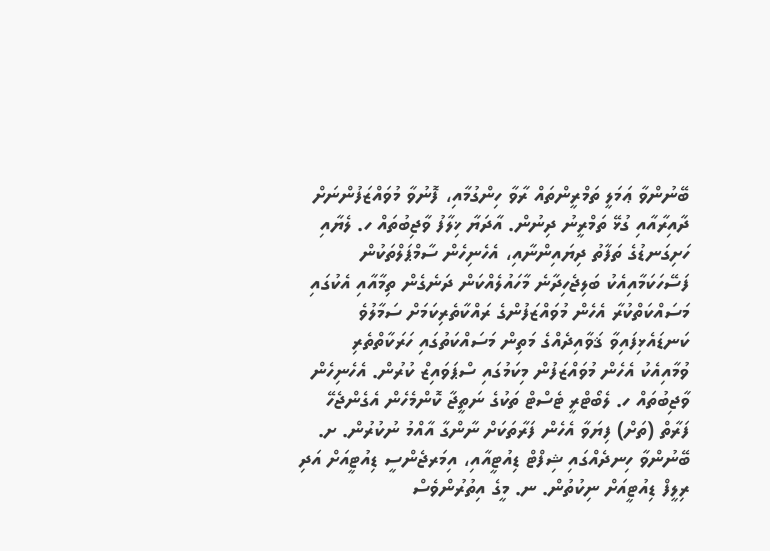ބޭނުންވާ ޢަމަލީ ތަމްރީންތައް ރާވާ ހިންގުމާއި، ފޮނުވާ މުވައްޒަފުންނަށް ދާއިރާއާއި ގުޅޭ ތަމްރީނު ދިނުން. އާދަޔާ ޚިލާފު ވާޖިބުތައް ހ. ލެޔާއި ހަށިގަނޑުގެ ތަފާތު ދިޔައިންނާއި، އެހެނިހެން ސާމްޕަލްތަކުން ފަސޭހަކަމާއިއެކު ބަލިޖެހިދާނެ މާހައުލެއްކަން ދަނެގެން ތިމާއާއި އެކުގައި މަސައްކަތްކުރާ އެހެން މުވައްޒަފުންގެ ރައްކާތެރިކަމަށް ސަމާލުވެ ކަނޑައެޅިފައިވާ ޤަވާއިދެއްގެ މަތިން މަސައްކަތުގައި ހަރަކާތްތެރި ވުމާއިއެކު އެހެން މުވައްޒަފުން މިކަމުގައި ސްޕަވައިޒް ކުރުން. އެހެނިހެން ވާޖިބުތައް ހ. ލެބޯޓްރީ ޓެސްޓް ތަކުގެ ނަތީޖާ ކޮންމެހެން އެގެންޖެހޭ ފަރާތް (ތަށް) ފިޔަވާ އެހެން ފަރާތަކަށް ނާންގާ އާއްމު ނުކުރުން. ށ. ބޭނުންވާ ހިނދެއްގައި ޝިފްޓް ޑިއުޓީއާއި، އިމަރޖެންސީ ޑިއުޓީއަށް އަދި ރިލީފް ޑިއުޓީއަށް ނިކުތުން. ނ. މީގެ އިތުރުންވެސް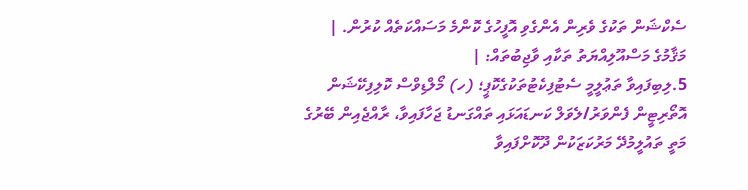ސެކްޝަން ތަކުގެ ވެރިން އެންގެވި އޮފީހުގެ ކޮންމެ މަސައްކަތެއް ކުރުން. |
މަޤާމުގެ މަސްއޫލިއްޔަތު ތަކާއި ވާޖިބުތައް: |
5.ލިބިފައިވާ ތަޢުލީމީ ސެޓުފިކެޓުތަކުގެކޮޕީ؛ (ހ) މޯލްޑިވްސް ކޮލިފިކޭޝަން އޮތޯރިޓީން ފެންވަރު/ލެވަލް ކަނޑައަޅައި ތައްގަނޑު ޖަހާފައިވާ، ރާއްޖެއިން ބޭރުގެ މަތީ ތައުލީމުދޭ މަރުކަޒަކުން ދޫކޮށްފައިވާ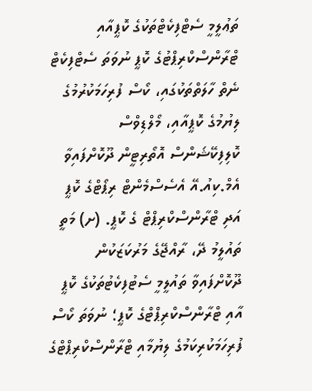ތަޢުލީމީ ސެޓްފިކެޓްތަކުގެ ކޮޕީއާއި ޓްރާންސްކްރިޕްޓުގެ ކޮޕީ ނުވަތަ ސެޓްފިކެޓް ނެތް ހާލަތްތަކުގައި، ކޯސް ފުރިހަމަކުރުމުގެ ލިޔުމުގެ ކޮޕީއާއި، މޯލްޑިވްސް ކޮލިފިކޭޝަންސް އޮތޯރިޓީން ދޫކޮށްފައިވާ އެމް.ކިއު.އޭ އެސެސްމެންޓް ރިޕޯޓްގެ ކޮޕީ އަދި ޓްރާންސްކްރިޕްޓް ގެ ކޮޕީ. (ށ) މަތީ ތައުލީމު ދޭ، ރާއްޖޭގެ މަރުކަޒަކުން ދޫކޮށްފައިވާ ތައުލީމީ ސެޓުފިކެޓުތަކުގެ ކޮޕީ އާއި ޓްރާންސްކްރިޕްޓްގެ ކޮޕީ؛ ނުވަތަ ކޯސް ފުރިހަމަކުރިކަމުގެ ލިޔުމާއި ޓްރާންސްކްރިޕްޓްގެ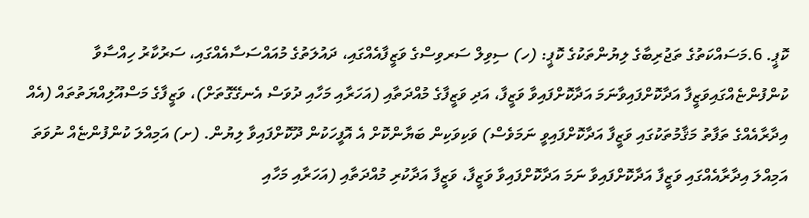ކޮޕީ. 6.މަސައްކަތުގެ ތަޖުރިބާގެ ލިޔުންތަކުގެ ކޮޕީ: (ހ) ސިވިލް ސަރވިސްގެ ވަޒީފާއެއްގައި، ދައުލަތުގެ މުއައްސަސާއެއްގައި، ސަރުކާރު ހިއްސާވާ ކުންފުންޏެއްގައިވަޒީފާ އަދާކޮށްފައިވާނަމަ އަދާކޮށްފައިވާ ވަޒީފާ، އަދި ވަޒީފާގެ މުއްދަތާއި (އަހަރާއި މަހާއި ދުވަސް އެނގޭގޮތަށް)، ވަޒީފާގެ މަސްއޫލިއްޔަތުތައް (އެއް އިދާރާއެއްގެ ތަފާތު މަޤާމުތަކުގައި ވަޒީފާ އަދާކޮށްފައިވީ ނަމަވެސް) ވަކިވަކިން ބަޔާންކޮށް އެ އޮފީހަކުން ދޫކޮށްފައިވާ ލިޔުން. (ށ) އަމިއްލަ ކުންފުންޏެއް ނުވަތަ އަމިއްލަ އިދާރާއެއްގައި ވަޒީފާ އަދާކޮށްފައިވާ ނަމަ އަދާކޮށްފައިވާ ވަޒީފާ، ވަޒީފާ އަދާކުރި މުއްދަތާއި (އަހަރާއި މަހާއި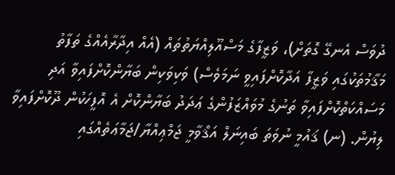ދުވަސް އެނގޭ ގޮތަށް)، ވަޒީފާގެ މަސްއޫލިއްޔަތުތައް (އެއް އިދާރާއެއްގެ ތަފާތު މަޤާމުތަކުގައި ވަޒީފާ އަދާކޮށްފައިވީ ނަމަވެސް) ވަކިވަކިން ބަޔާންކޮށްފައިވާ އަދި މަސައްކަތްކޮށްފައިވާ ތަނުގެ މުވައްޒަފުންގެ ޢަދަދު ބަޔާންކޮށް އެ އޮފީހަކުން ދޫކޮށްފައިވާ ލިޔުން. (ނ) ޤައުމީ ނުވަތަ ބައިނަލް އަޤްވާމީ ޖަމްޢިއްޔާ/ޖަމާޢަތެއްގައި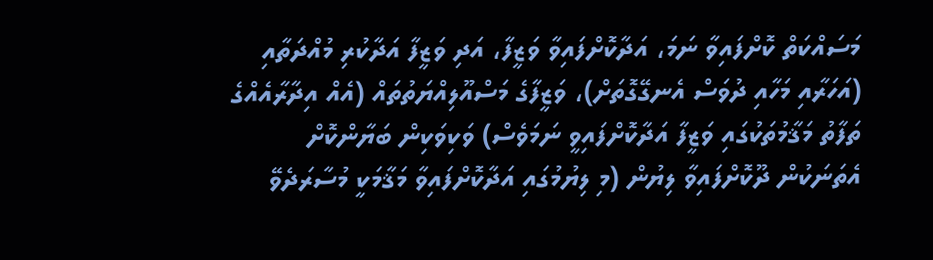މަސައްކަތް ކޮށްފައިވާ ނަމަ، އަދާކޮށްފައިވާ ވަޒީފާ، އަދި ވަޒީފާ އަދާކުރި މުއްދަތާއި (އަހަރާއި މަހާއި ދުވަސް އެނގޭގޮތަށް)، ވަޒީފާގެ މަސްއޫލިއްޔަތުތައް (އެއް އިދާރާއެއްގެ ތަފާތު މަޤާމުތަކުގައި ވަޒީފާ އަދާކޮށްފައިވީ ނަމަވެސް) ވަކިވަކިން ބަޔާންކޮށް އެތަނަކުން ދޫކޮށްފައިވާ ލިޔުން (މި ލިޔުމުގައި އަދާކޮށްފައިވާ މަޤާމަކީ މުސާރަދެވޭ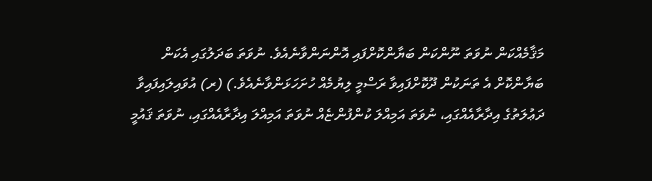މަޤާމެއްކަން ނުވަތަ ނޫންކަން ބަޔާންކޮށްފައި އޮންނަންވާނެއެވެ. ނުވަތަ ބަދަލުގައި އެކަން ބަޔާންކޮށް އެ ތަނަކުން ދޫކޮށްފައިވާ ރަސްމީ ލިޔުމެއް ހުށަހަޅަންވާނެއެވެ.) (ރ) އުވައިލައިފައިވާ ދަޢުލަތުގެ އިދާރާއެއްގައި، ނުވަތަ އަމިއްލަ ކުންފުންޏެއް ނުވަތަ އަމިއްލަ އިދާރާއެއްގައި، ނުވަތަ ޤައުމީ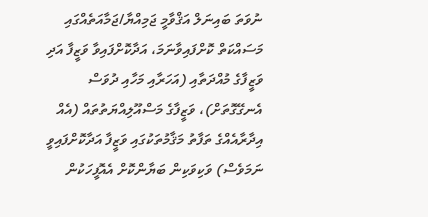ނުވަތަ ބައިނަލް އަޤްވާމީ ޖަމިއްޔާ/ޖަމާއަތެއްގައި މަސައްކަތް ކޮށްފައިވާނަމަ، އަދާކޮށްފައިވާ ވަޒީފާ އަދި ވަޒީފާގެ މުއްދަތާއި (އަހަރާއި މަހާއި ދުވަސް އެނގޭގޮތަށް)، ވަޒީފާގެ މަސްއޫލިއްޔަތުތައް (އެއް އިދާރާއެއްގެ ތަފާތު މަޤާމުތަކުގައި ވަޒީފާ އަދާކޮށްފައިވީ ނަމަވެސް) ވަކިވަކިން ބަޔާންކޮށް އެއޮފީހަކުން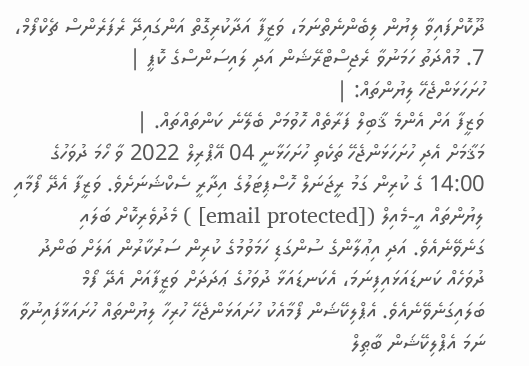ދޫކޮށްފައިވާ ލިޔުން ލިބެންނެތްނަމަ، ވަޒީފާ އަދާކުރިގޮތް އަންގައިދޭ ރެފަރެންސް ޗެކްފޯމް، 7. މުއްދަތު ހަމަނުވާ ރެޖިސްޓްރޭޝަން އަދި ލައިސަންސްގެ ކޮޕީ |
ހުށަހަޅަންޖެހޭ ލިޔުންތައް: |
ވަޒީފާ އަށް އެންމެ ޤާބިލް ފަރާތެއް ހޮވުމަށް ބެލޭނެ ކަންތައްތައް. |
މަޤާމަށް އެދި ހުށަހަޅަންޖެހޭ ތަކެތި ހުށަހަޅާނީ 04 އޭޕްރިލް 2022 ވާ ހޯމަ ދުވަހުގެ 14:00 ގެ ކުރިން ގަމު ރީޖަނަލް ހޮސްޕިޓަލުގެ އިދާރީ ސެކްޝަނަށެވެ. ވަޒީފާ އެދޭ ފޯމާއި ލިޔުންތައް އީ-މެއިލް ([email protected] ) މެދުވެރިކޮށް ބަލައި ގަނެވޭނެއެވެ. އަދި އިޢުލާންގެ ސުންގަޑި ހަމަވުމުގެ ކުރިން ސަރުކާރުން އަލަށް ބަންދު ދުވަހެއް ކަނޑައަޅައިފިނަމަ، އެކަނޑައަޅާ ދުވަހުގެ ޢަދަދަށް ވަޒީފާއަށް އެދޭ ފޯމް ބަލައިގަނެވޭނެއެވެ. އެޕްލިކޭޝަން ފޯމާއެކު ހުށައަޅަންޖެހޭ ހުރިހާ ލިޔުންތައް ހުށައަޅާފައިނުވާ ނަމަ އެޕްލިކޭޝަން ބާޠިލް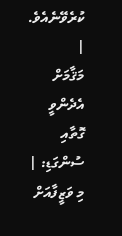ކުރެވޭނެއެވެ. |
މަޤާމަށް އެދެންވީ ގޮތާއި ސުންގަޑި: |
މި ވަޒީފާއަށް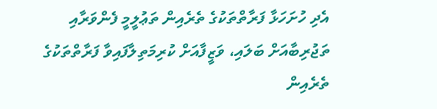އެދި ހުށަހަޅާ ފަރާތްތަކުގެ ތެރެއިން ތަޢުލީމީ ފެންވަރާއި ތަޖުރިބާއަށް ބަލައި، ވަޒީފާއަށް ކުރިމަތިލާފައިވާ ފަރާތްތަކުގެ ތެރެއިން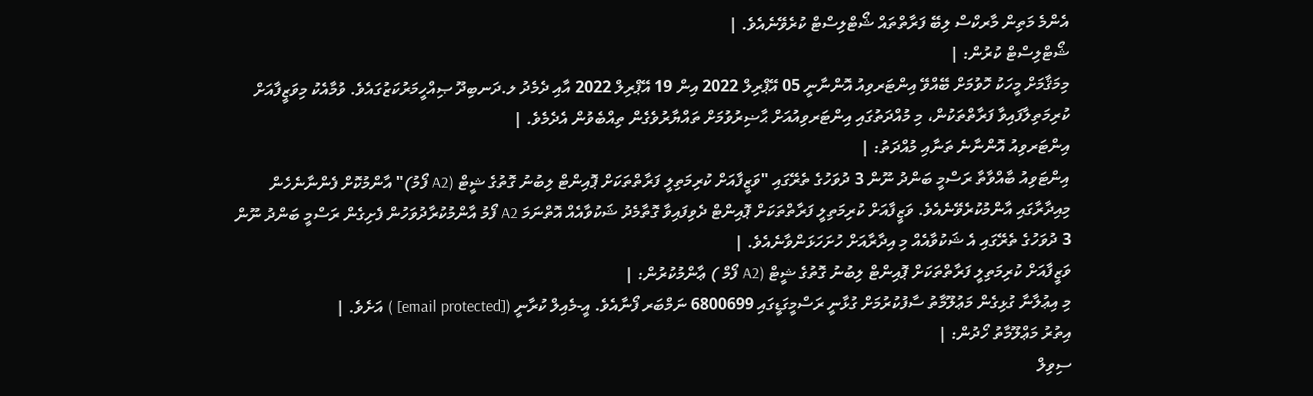އެންމެ މަތިން މާރކްސް ލިބޭ ފަރާތްތައް ޝޯޓްލިސްޓް ކުރެވޭނެއެވެ. |
ޝޯޓްލިސްޓް ކުރުން: |
މިމަޤާމަށް މީހަކު ހޮވުމަށް ބޭއްވޭ އިންޓަރވިއު އޮންނާނީ 05 އޭޕްރިލް 2022 އިން 19 އޭޕްރިލް 2022 އާއި ދެމެދު ލ.ދަނބިދޫ ޞިއްހީމަރުކަޒުގައެވެ. ވުމާއެކު މިވަޒީފާއަށް ކުރިމަތިލާފައިވާ ފަރާތްތަކުން، މި މުއްދަތުގައި އިންޓަރވިއުއަށް ޙާޟިރުވުމަށް ތައްޔާރުވެގެން ތިއްބެވުން އެދެމެވެ. |
އިންޓަރވިއު އޮންނާނެ ތަނާއި މުއްދަތު: |
އިންޓަވިއު ބާއްވާތާ ރަސްމީ ބަންދު ނޫން 3 ދުވަހުގެ ތެރޭގައި "ވަޒީފާއަށް ކުރިމަތިލީ ފަރާތްތަކަށް ޕޮއިންޓް ލިބުނު ގޮތުގެ ޝީޓް (A2 ފޯމު)" އާންމުކޮށް ފެންނާނެހެން މިއިދާރާގައި އާންމުކުރެވޭނެއެވެ. ވަޒީފާއަށް ކުރިމަތިލީ ފަރާތްތަކަށް ޕޮއިންޓް ދެވިފައިވާ ގޮތާމެދު ޝަކުވާއެއް އޮތްނަމަ A2 ފޯމު އާންމުކުރާދުވަހުން ފެށިގެން ރަސްމީ ބަންދު ނޫން 3 ދުވަހުގެ ތެރޭގައި އެ ޝަކުވާއެއް މި އިދާރާއަށް ހުށަހަޅަންވާނެއެވެ. |
ވަޒީފާއަށް ކުރިމަތިލީ ފަރާތްތަކަށް ޕޮއިންޓް ލިބުނު ގޮތުގެ ޝީޓް (A2 ފޯމް ) ޢާންމުކުރުން: |
މި އިޢުލާނާ ގުޅިގެން މަޢުލޫމާތު ސާފުކުރުމަށް ގުޅާނީ ރަސްމީގަޑީގައި 6800699 ނަމްބަރ ފޯނާއެވެ. އީ-މެއިލް ކުރާނީ ([email protected] ) އަށެވެ. |
އިތުރު މަޢްލޫމާތު ހޯދުން: |
ސިވިލް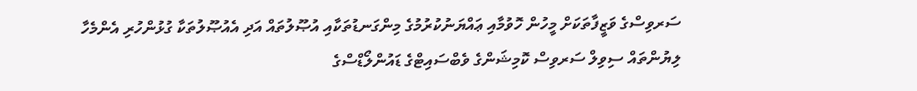ސަރވިސްގެ ވަޒީފާތަކަށް މީހުން ހޮވުމާއި ޢައްޔަނުކުރުމުގެ މިންގަނޑުތަކާއި އުޞޫލުތައް އަދި އެއުޞޫލުތަކާ ގުޅުންހުރި އެންމެހާ ލިޔުންތައް ސިވިލް ސަރވިސް ކޮމިޝަންގެ ވެބްސައިޓްގެ ޑައުންލޯޑްސްގެ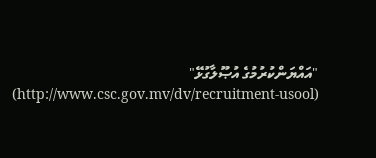"އައްޔަންކުރުމުގެ އުޞޫލާގުޅޭ" (http://www.csc.gov.mv/dv/recruitment-usool)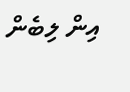އިން ލިބެން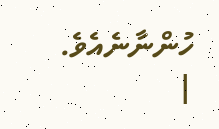ހުންނާނެއެވެ. |